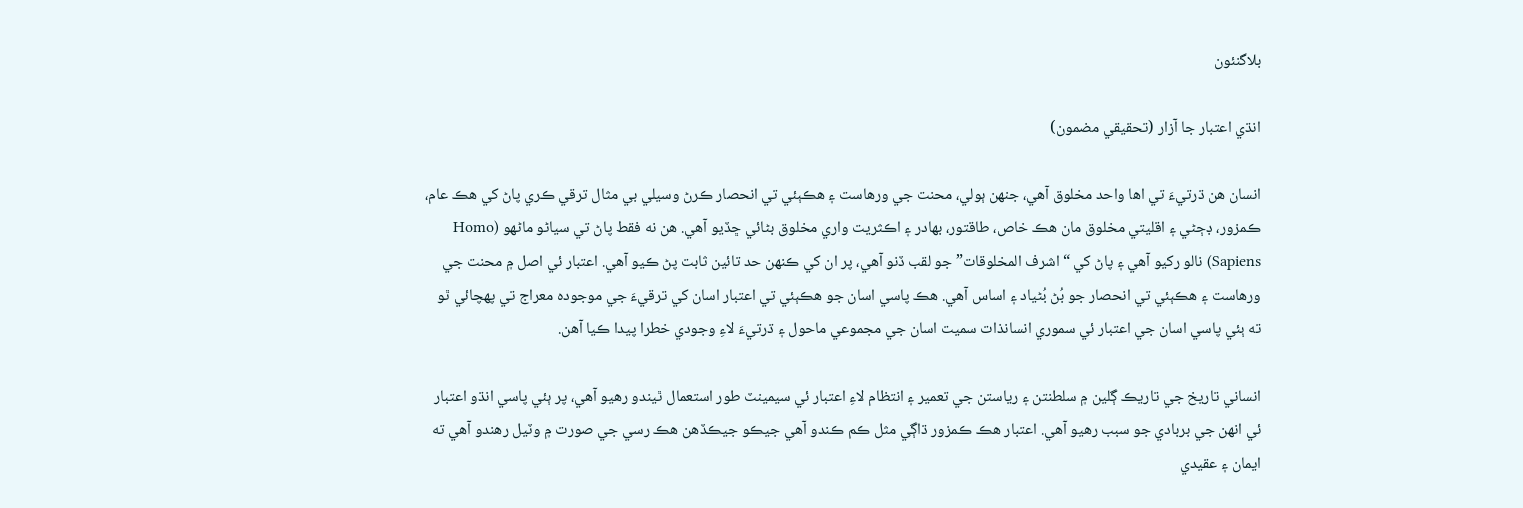بلاگنئون

انڌي اعتبار جا آزار (تحقيقي مضمون)

انسان هن ڌرتيءَ تي اها واحد مخلوق آهي، جنهن ٻولي، محنت جي ورهاست ۽ هڪٻئي تي انحصار ڪرڻ وسيلي بي مثال ترقي ڪري پاڻ کي هڪ عام، ڪمزور، ڊڄڻي ۽ اقليتي مخلوق مان هڪ خاص، طاقتور، بهادر ۽ اڪثريت واري مخلوق بڻائي ڇڏيو آهي. هن نه فقط پاڻ تي سياڻو ماڻهو (Homo Sapiens) نالو رکيو آهي ۽ پاڻ کي “اشرف المخلوقات” جو لقب ڏنو آهي، پر ان کي ڪنهن حد تائين ثابت پڻ ڪيو آهي. اعتبار ئي اصل ۾ محنت جي ورهاست ۽ هڪٻئي تي انحصار جو بُڻ بُڻياد ۽ اساس آهي. هڪ پاسي اسان جو هڪٻئي تي اعتبار اسان کي ترقيءَ جي موجوده معراج تي پهچائي ٿو ته ٻئي پاسي اسان جي اعتبار ئي سموري انسانذات سميت اسان جي مجموعي ماحول ۽ ڌرتيءَ لاءِ وجودي خطرا پيدا ڪيا آهن.

انساني تاريخ جي تاريڪ ڳلين ۾ سلطنتن ۽ رياستن جي تعمير ۽ انتظام لاءِ اعتبار ئي سيمينٽ طور استعمال ٿيندو رهيو آهي، پر ٻئي پاسي انڌو اعتبار ئي انهن جي بربادي جو سبب رهيو آهي. اعتبار هڪ ڪمزور ڌاڳي مثل ڪم ڪندو آهي جيڪو جيڪڏهن هڪ رسي جي صورت ۾ وٽيل رهندو آهي ته ايمان ۽ عقيدي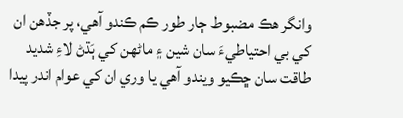وانگر هڪ مضبوط ڄار طور ڪم ڪندو آهي، پر جڏهن ان کي بي احتياطيءَ سان شين ۽ ماڻهن کي ٻَڌڻ لاءِ شديد طاقت سان ڇڪيو ويندو آهي يا وري ان کي عوام اندر پيدا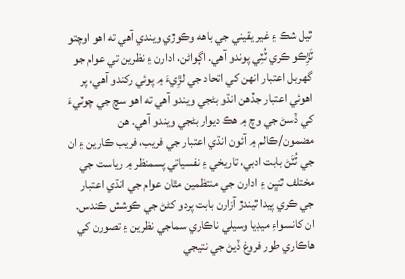ٿيل شڪ ۽ غير يقيني جي باهه وڪوڙي ويندي آهي ته اهو اوچتو ٽَڙِڪو ڪري ٽُٽِي پوندو آهي. اڳواڻن، ادارن ۽ نظرين تي عوام جو گهربل اعتبار انهن کي اتحاد جي لڙِيءَ ۾ پوئي رکندو آهي، پر اهوئي اعتبار جڏهن انڌو بڻجي ويندو آهي ته اهو سچ جي چوٽيءَ کي ڏسڻ جي وچ ۾ هڪ ديوار بڻجي ويندو آهي. هن مضمون/ڪالم ۾ آئون انڌي اعتبار جي فريب، فريب ڪارين ۽ ان جي ٽُٽَڻ بابت ادبي، تاريخي ۽ نفسياتي پسمنظر ۾ رياست جي مختلف ٿنڀن ۽ ادارن جي منتظمين مٿان عوام جي انڌي اعتبار جي ڪري پيدا ٿيندڙ آزارن بابت پردو کڻڻ جي ڪوشش ڪندس. ان کانسواءِ ميڊيا وسيلي ناڪاري سماجي نظرين ۽ تصورن کي هاڪاري طور فروغ ڏيڻ جي نتيجي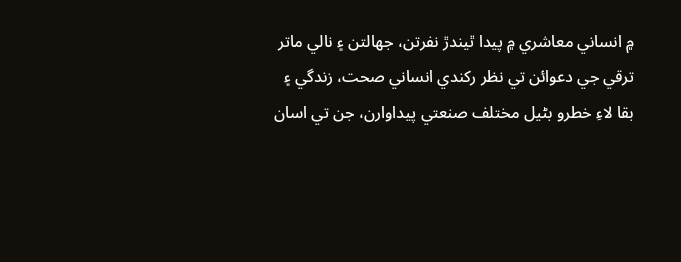۾ انساني معاشري ۾ پيدا ٿيندڙ نفرتن، جهالتن ۽ نالي ماتر ترقي جي دعوائن تي نظر رکندي انساني صحت، زندگي ۽ بقا لاءِ خطرو بڻيل مختلف صنعتي پيداوارن، جن تي اسان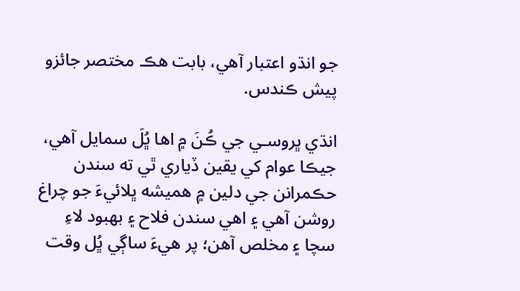جو انڌو اعتبار آهي، بابت هڪ مختصر جائزو پيش ڪندس.

انڌي ڀروسـي جي ڪُنَ ۾ اها ڀُلَ سمايل آهي، جيڪا عوام کي يقين ڏياري ٿي ته سندن حڪمرانن جي دلين ۾ هميشه ڀلائيءَ جو چراغ روشن آهي ۽ اهي سندن فلاح ۽ بهبود لاءِ سچا ۽ مخلص آهن؛ پر هيءَ ساڳي ڀُل وقت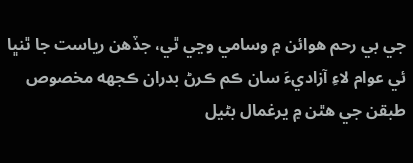جي بي رحم هوائن ۾ وسامي وڃي ٿي، جڏهن رياست جا ٿنڀا ئي عوام لاءِ آزاديءَ سان ڪم ڪرڻ بدران ڪجهه مخصوص طبقن جي هٿن ۾ يرغمال بڻيل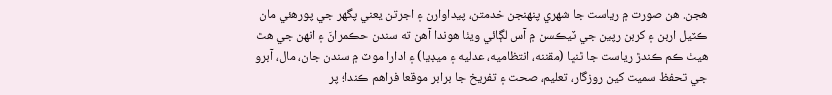هجن. هن صورت ۾ رياست جا شهري پنهنجن خدمتن، پيداوارن ۽ اجرتن يعني پگهر جي پورهئي مان ڪٽيل اربن ۽ کربن رپين جي ٽيڪسن ۾ آس لڳائي ويٺا هوندا آهن ته سندن حڪمرانَ ۽ انهن جي هٿ هيٺ ڪم ڪندڙ رياست جا ٿنڀا (مقننه، انتظاميه، عدليه ۽ ميڊيا) ۽ ادارا موٽ ۾ سندن جان، مال، آبرو جي تحفظ سميت کين روزگار، تعليم، صحت ۽ تفريخ جا برابر موقعا فراهم ڪندا؛ پر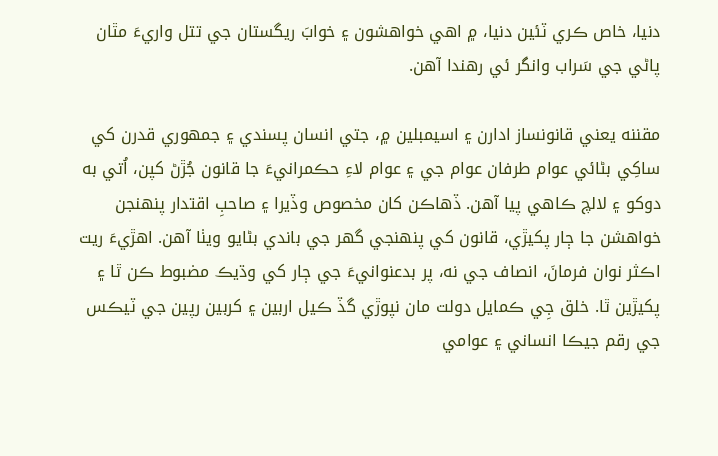دنيا، خاص ڪري ٽئين دنيا، ۾ اهي خواهشون ۽ خوابَ ريگستان جي تتل واريءَ مٿان پاڻي جي سَراب وانگر ئي رهندا آهن.

مقننه يعني قانونساز ادارن ۽ اسيمبلين ۾، جتي انسان پسندي ۽ جمهوري قدرن کي ساکِي بڻائي عوام طرفان عوام جي ۽ عوام لاءِ حڪمرانيءَ جا قانون جُڙڻ کپن، اُتي به دوکو ۽ لالچ ڪاهي پيا آهن. ڏهاڪن کان مخصوص وڏيرا ۽ صاحبِ اقتدار پنهنجن خواهشن جا ڄار پکيڙي، قانون کي پنهنجي گهر جي باندي بڻايو ويٺا آهن. اهڙيءَ ريت اڪثر نوان فرمانَ، انصاف جي نه، پر بدعنوانيءَ جي ڄار کي وڌيڪ مضبوط ڪن ٿا ۽ پکيڙين ٿا. خلق جِي ڪمايل دولت مان نپوڙي گڏ ڪيل اربين ۽ کربين رپين جي ٽيڪس جي رقم جيڪا انساني ۽ عوامي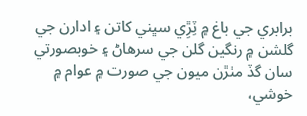برابري جي باغ ۾ ٽِڙِي سڀني کاتن ۽ ادارن جي گلشن ۾ رنگين گلن جي سرهاڻ ۽ خوبصورتي سان گڏ مٺڙن ميون جي صورت ۾ عوام ۾ خوشي،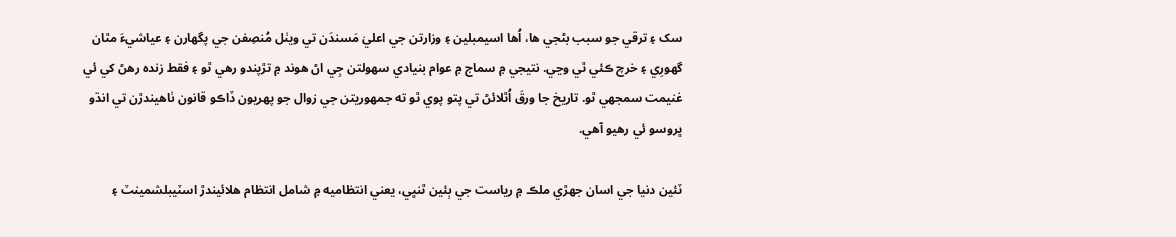سک ۽ ترقي جو سبب بڻجي ها، اُها اسيمبلين ۽ وزارتن جي اعليٰ مَسندَن تي ويٺل مُنصِفن جي پگهارن ۽ عياشيءَ مٿان گهورِي ۽ خرچ ڪئي ٿي وڃي. نتيجي ۾ سماج ۾ عوام بنيادي سهولتن جِي اڻ هوند ۾ تڙپندو رهي ٿو ۽ فقط زنده رهڻ کي ئي غنيمت سمجهي ٿو. تاريخ جا ورقَ اُٿلائڻ تي پتو پوي ٿو ته جمهوريتن جي زوال جو پهريون ڏاڪو قانون ٺاهيندڙن تي انڌو ڀروسو ئي رهيو آهي.

ٽئين دنيا جي اسان جهڙي ملڪ ۾ رياست جي ٻئين ٿنڀي، يعني انتظاميه ۾ شامل انتظام هلائيندڙ اسٽيبلشمينٽ ۽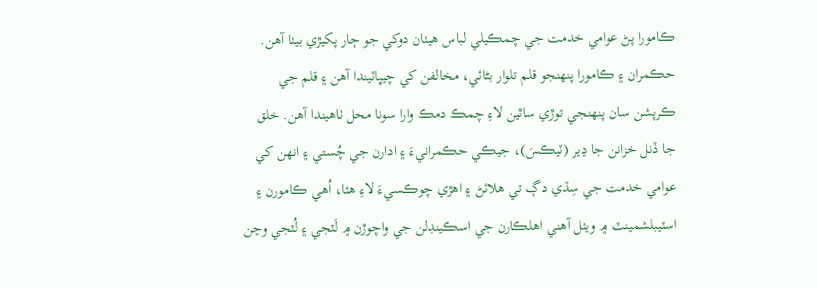ڪامورا پڻ عوامي خدمت جي چمڪيلي لباس هيٺان دوکي جو ڄار پکيڙي بيٺا آهن. حڪمران ۽ ڪامورا پنهنجو قلم تلوار بڻائي، مخالفن کي چيڀاٽيندا آهن ۽ قلم جي ڪرپشن سان پنهنجي توڙي ساٿين لاءِ چمڪ دمڪ وارا سونا محل ٺاهيندا آهن. خلق جا ڏنل خزانن جا ڍير (ٽيڪسَ)، جيڪي حڪمرانيءَ ۽ ادارن جي چُستي ۽ انهن کي عوامي خدمت جي سِڌي دڳ تي هلائڻ ۽ اهڙي چوڪسيءَ لاءِ هئا، اُهي ڪامورن ۽ اسٽيبلشمينٽ ۾ ويٺل آهني اهلڪارن جي اسڪينڊلن جي واچوڙن ۾ لَٽجي ۽ لُٽجي وڃن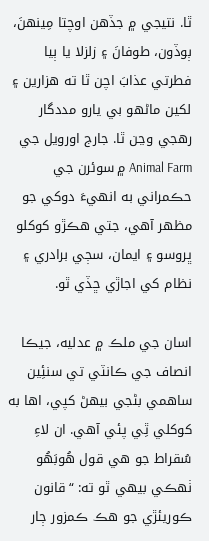ٿا. نتيجي ۾ جڏهن اوچتا مِينهنَ، ٻوڏون، طوفانَ ۽ زلزلا يا ٻيا فطرتي عذابَ اچن ٿا ته هزارين ۽ لکين ماڻهو بي يارو مددگار رهجي وڃن ٿا. جارج اورويل جي Animal Farm ۾ سوئرن جي حڪمراني به انهيءَ دوکي جو مظهر آهي، جتي هڪڙو کوکلو ڀروسو ۽ ايمان، سڄي برادري ۽ نظام کي اجاڙي ڇڏي ٿو.

اسان جي ملڪ ۾ عدليه، جيڪا انصاف جي ڪانٽي تي سنئِين ساهمي بڻجي بيهڻ کپي، اها به کوکلي ٿِي پئي آهي. ان لاءِ سُقراط جو هي قول هُوبَهُو ٺهڪي بيهي ٿو ته: “قانون ڪوريئڙي جو هڪ ڪمزور ڄار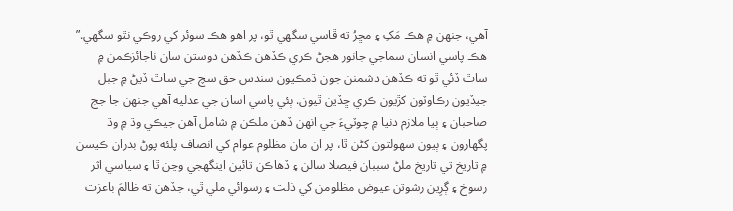آهي، جنهن ۾ هڪ مَکِ ۽ مڇرُ ته ڦاسي سگهي ٿو، پر اهو هڪ سوئر کي روڪي نٿو سگهي.” هڪ پاسي انسان سماجي جانور هجڻ ڪري ڪڏهن ڪڏهن دوستن سان ناجائزڪمن ۾ ساٿ ڏئي ٿو ته ڪڏهن دشمنن جون ڌمڪيون سندس حق سچ جي ساٿ ڏيڻ ۾ جبل جيڏيون رڪاوٽون کڙيون ڪري ڇڏين ٿيون. ٻئي پاسي اسان جي عدليه آهي جنهن جا جج صاحبان ۽ ٻيا ملازم دنيا ۾ چوٽيءَ جي انهن ڏهن ملڪن ۾ شامل آهن جيڪي وڌ ۾ وڌ پگهارون ۽ ٻيون سهولتون کڻن ٿا، پر ان مان مظلوم عوام کي انصاف پلئه پوڻ بدران ڪيسن ۾ تاريخ تي تاريخ ملڻ سببان فيصلا سالن ۽ ڏهاڪن تائين اينگهجي وڃن ٿا ۽ سياسي اثر رسوخ ۽ ڳرِين رشوتن عيوض مظلومن کي ذلت ۽ رسوائي ملي ٿي، جڏهن ته ظالمَ باعزت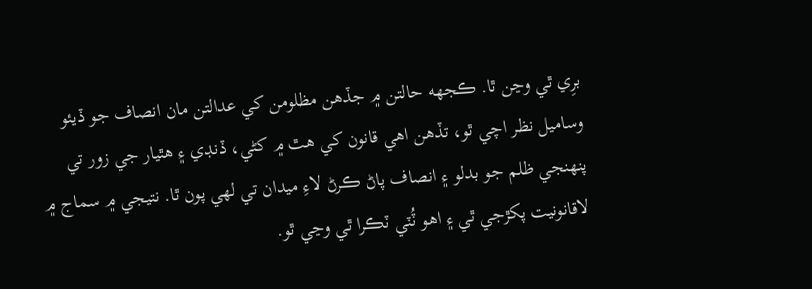برِي ٿي وڃن ٿا. ڪجهه حالتن ۾ جڏهن مظلومن کي عدالتن مان انصاف جو ڏيئو وساميل نظر اچي ٿو، تڏهن اهي قانون کي هٿ ۾ کڻي، ڏنڊي ۽ هٿيار جي زور تي پنهنجي ظلم جو بدلو ۽ انصاف پاڻ ڪرڻ لاءِ ميدان تي لهي پون ٿا. نتيجي ۾ سماج ۾ لاقانونيت پکڙجي ٿي ۽ اهو ٽُٽي ٽڪرا ٿي وڃي ٿو.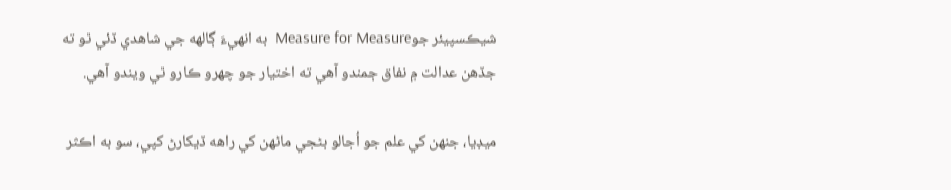شيڪسپيئر جوMeasure for Measure  به انهيءَ ڳالهه جي شاهدي ڏئي ٿو ته جڏهن عدالت ۾ نفاق ڄمندو آهي ته اختيار جو چهرو ڪارو ٿي ويندو آهي.

ميڊيا، جنهن کي علم جو اُجالو بڻجي ماڻهن کي راهه ڏيکارڻ کپي، سو به اڪثر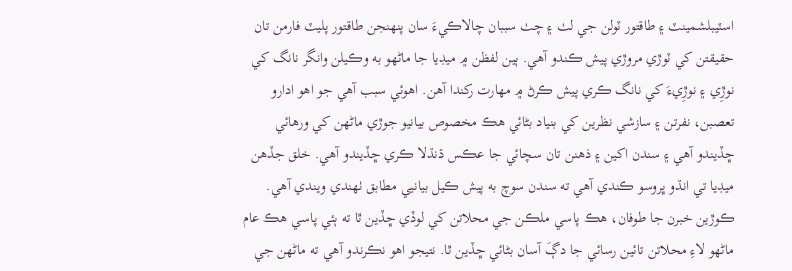اسٽيبلشمينٽ ۽ طاقتور ٽولن جي لٺ ۽ چٺ سببان چالاڪيءَ سان پنهنجن طاقتور پليٽ فارمن تان حقيقتن کي ٽوڙي مروڙي پيش ڪندو آهي. ٻين لفظن ۾ ميڊيا جا ماڻهو به وڪيلن وانگر نانگ کي نوڙِي ۽ نوڙِيءَ کي نانگ ڪري پيش ڪرڻ ۾ مهارت رکندا آهن. اهوئي سبب آهي جو اهو ادارو تعصبن، نفرتن ۽ سازشي نظرين کي بنياد بڻائي هڪ مخصوص بيانيو جوڙي ماڻهن کي ورهائي ڇڏيندو آهي ۽ سندن اکين ۽ ذهنن تان سچائي جا عڪس ڌنڌلا ڪري ڇڏيندو آهي. خلق جڏهن ميڊيا تي انڌو ڀروسو ڪندي آهي ته سندن سوچ به پيش ڪيل بيانيي مطابق ٺهندي ويندي آهي. ڪوڙين خبرن جا طوفان، هڪ پاسي ملڪن جي محلاتن کي لوڏي ڇڏين ٿا ته ٻئي پاسي هڪ عام ماڻهو لاءِ محلاتن تائين رسائي جا دڳَ آسان بڻائي ڇڏين ٿا. نتيجو اهو نڪرندو آهي ته ماڻهن جي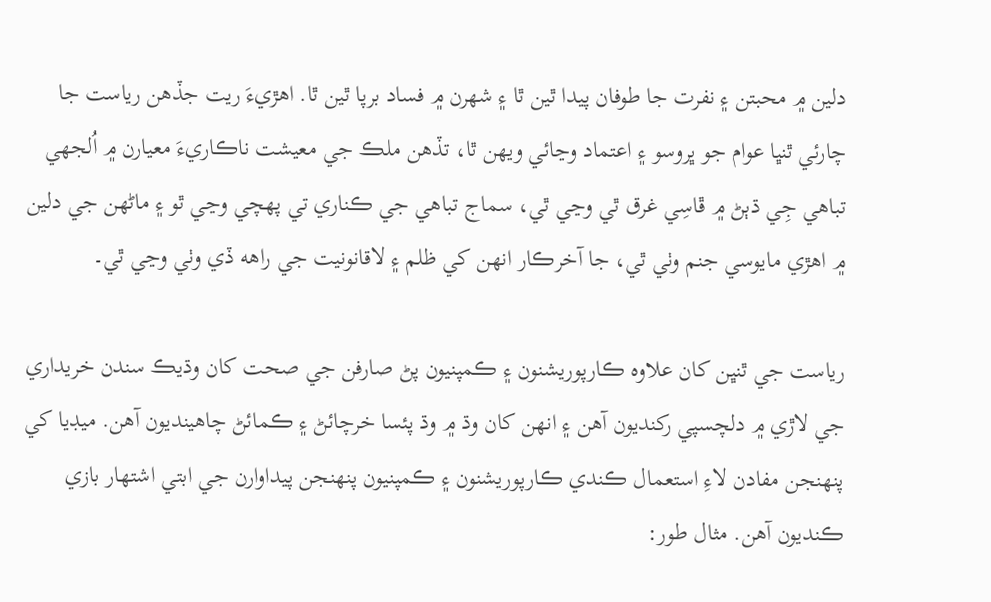دلين ۾ محبتن ۽ نفرت جا طوفان پيدا ٿين ٿا ۽ شهرن ۾ فساد برپا ٿين ٿا. اهڙيءَ ريت جڏهن رياست جا چارئي ٿنڀا عوام جو ڀروسو ۽ اعتماد وڃائي ويهن ٿا، تڏهن ملڪ جي معيشت ناڪاريءَ معيارن ۾ اُلجهي تباهي جِي ڌٻڻ ۾ ڦاسِي غرق ٿي وڃي ٿي، سماج تباهي جي ڪناري تي پهچي وڃي ٿو ۽ ماڻهن جي دلين ۾ اهڙي مايوسي جنم وٺي ٿي، جا آخرڪار انهن کي ظلم ۽ لاقانونيت جي راهه ڏي وٺي وڃي ٿي۔

رياست جي ٿنڀن کان علاوه ڪارپوريشنون ۽ ڪمپنيون پڻ صارفن جي صحت کان وڌيڪ سندن خريداري جي لاڙي ۾ دلچسپي رکنديون آهن ۽ انهن کان وڌ ۾ وڌ پئسا خرچائڻ ۽ ڪمائڻ چاهينديون آهن. ميڊيا کي پنهنجن مفادن لاءِ استعمال ڪندي ڪارپوريشنون ۽ ڪمپنيون پنهنجن پيداوارن جي ابتي اشتهار بازي ڪنديون آهن. مثال طور: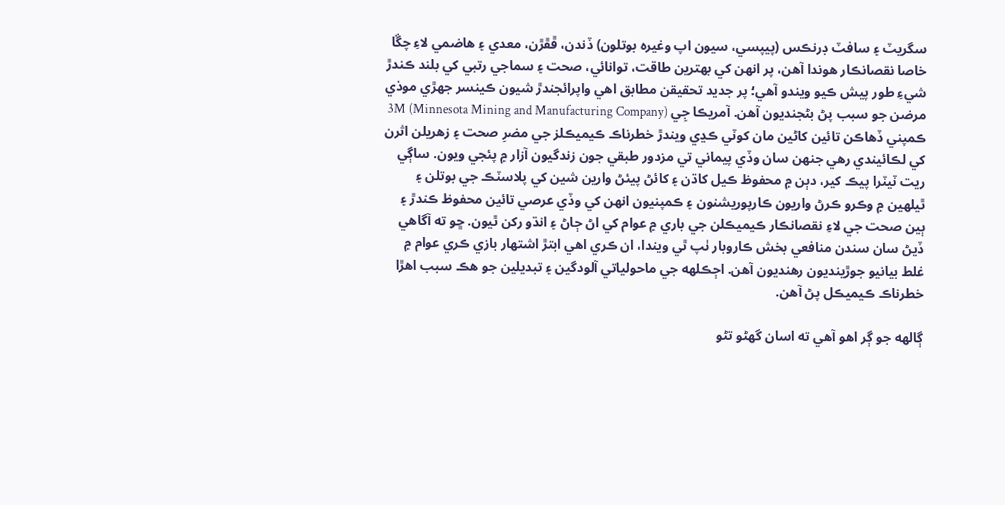سگريٽ ۽ سافٽ ڊرنڪس (پيپسي، سيون اپ وغيره بوتلون) ڏندن، ڦڦڙن، معدي ۽ هاضمي لاءِ چڱا خاصا نقصانڪار هوندا آهن، پر انهن کي بهترين طاقت، توانائي، صحت ۽ سماجي رتبي کي بلند ڪندڙ شيءِ طور پيش ڪيو ويندو آهي؛ پر جديد تحقيقن مطابق اهي واپرائجندڙ شيون ڪينسر جهڙي موذي مرضن جو سبب پڻ بڻجنديون آهن. آمريڪا جِي 3M (Minnesota Mining and Manufacturing Company)  ڪمپني ڏهاڪن تائين کاڻين مان کوٽي ڪڍي ويندڙ خطرناڪ ڪيميڪلز جي مضرِ صحت ۽ زهريلن اثرن کي لڪائيندي رهي جنهن سان وڏي پيماني تي مزدور طبقي جون زندگيون آزار ۾ پئجي ويون. ساڳي ريت ٽيٽرا پيڪ کير، دٻن ۾ محفوظ ڪيل کاڌن ۽ کائڻ پيئڻ وارين شين کي پلاسٽڪ جي بوتلن ۽ ٿيلهين ۾ وڪرو ڪرڻ واريون ڪارپوريشنون ۽ ڪمپنيون انهن کي وڏي عرصي تائين محفوظ ڪندڙ ۽ ٻين صحت جي لاءِ نقصانڪار ڪيميڪلن جي باري ۾ عوام کي اڻ ڄاڻ ۽ انڌو رکن ٿيون. ڇو ته آگاهي ڏيڻ سان سندن منافعي بخش ڪاروبار ٺپ ٿي ويندا، ان ڪري اهي ابتڙ اشتهار بازي ڪري عوام ۾ غلط بيانيو جوڙينديون رهنديون آهن. اڄڪلهه جي ماحولياتي آلودگين ۽ تبديلين جو هڪ سبب اهڙا خطرناڪ ڪيميڪل پڻ آهن.

ڳالهه جو ڳر اهو آهي ته اسان گهڻو تڻو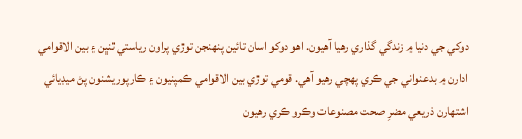دوکي جي دنيا ۾ زندگي گذاري رهيا آهيون. اهو دوکو اسان تائين پنهنجن توڙي پراون رياستي ٿنڀن ۽ بين الاقوامي ادارن ۾ بدعنواني جي ڪري پهچي رهيو آهي. قومي توڙي بين الاقوامي ڪمپنيون ۽ ڪارپوريشنون پڻ ميڊيائي اشتهارن ذريعي مضرِ صحت مصنوعات وڪرو ڪري رهيون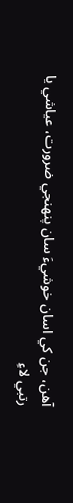آهن، جن کي اسان خوشيءَ سان پنهنجي ضرورت، عياشي يا رتبي لاءِ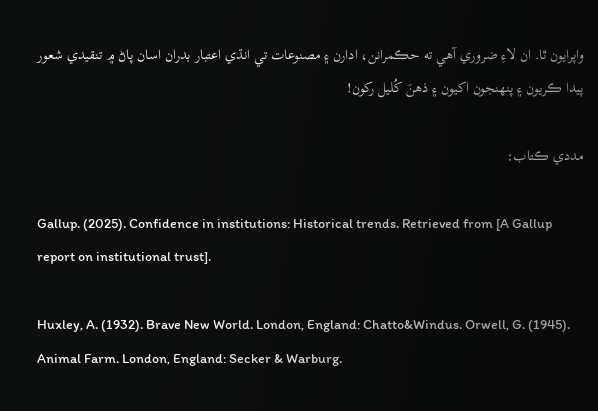واپرايون ٿا. ان لاءِ ضروري آهي ته حڪمرانن، ادارن ۽ مصنوعات تي انڌي اعتبار بدران اسان پاڻ ۾ تنقيدي شعور پيدا ڪريون ۽ پنهنجون اکيون ۽ ذهنَ کُليل رکون!

مددي ڪتاب:

Gallup. (2025). Confidence in institutions: Historical trends. Retrieved from [A Gallup report on institutional trust].

Huxley, A. (1932). Brave New World. London, England: Chatto&Windus. Orwell, G. (1945). Animal Farm. London, England: Secker & Warburg.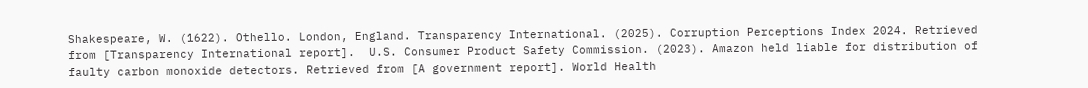Shakespeare, W. (1622). Othello. London, England. Transparency International. (2025). Corruption Perceptions Index 2024. Retrieved from [Transparency International report].  U.S. Consumer Product Safety Commission. (2023). Amazon held liable for distribution of faulty carbon monoxide detectors. Retrieved from [A government report]. World Health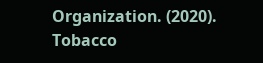Organization. (2020). Tobacco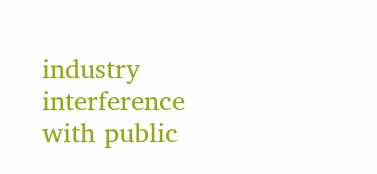industry interference with public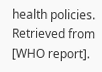health policies. Retrieved from [WHO report].